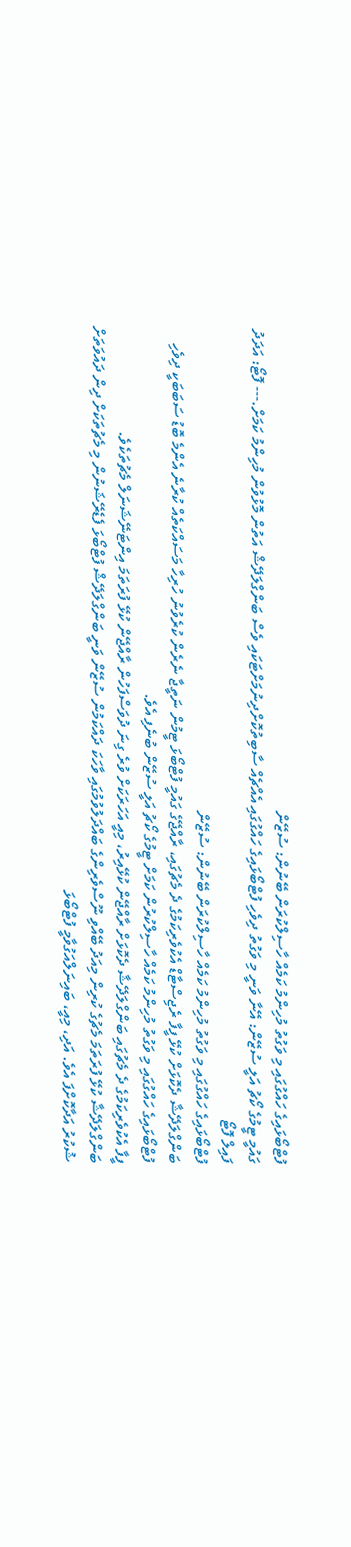ފުޓްބޯޅައިގެ ހައްގުގައި މި ވަގުތު މުހިންމު ކަމެއް ހާސިލްކުރަން ބޭނުން: ސުޒޭން
ގައުމީ ޓީމުގެ ކޯޗު އަލީ ސުޒޭން: އޭނާ ވަނީ މި ވަގުތު ދިވެހި ފުޓްބޯޅައިގެ ހައްގުގައި އެއްޗެއް ސާބިތުކޮށްދިނުމަށްޓަކައި ވެސް ބަންގްލަދޭޝް އަތުން މޮޅުވުން މުހިންމު ކަމަށް.--- ފޮޓޯ: އަދަދު ފައިލް ފޮޓޯ
ފުޓްބޯޅައިގެ ހައްގުގައި މި ވަގުތު މުހިންމު ކަމެއް ހާސިލްކުރަން ބޭނުން: ސުޒޭން
ބަންގްލަދޭޝާ ދެކޮޅަށް ކުޅޭ ފީފާ ރެޖިސްޓާޑް އެކުވެރިކަމުގެ ދެ މެޗުގައި، ރާއްޖޭގެ ގައުމީ ފުޓްބޯޅަ ޓީމުން ނަތީޖާ ނެރެން ކުރެވުނު ހުރިހާ މަސައްކަތެއް ކުރާނެ އެންމެ ބޮޑު ސަބަބަކީ ދިވެހި ފުޓްބޯޅައިގެ ހައްގުގައި މި ވަގުތު މުހިންމު ކަމެއް ހާސިލްކުރުން ކަމަށް ޓީމުގެ ކޯޗު އަލީ ސުޒޭން ބުނެފި އެވެ.
ފީފާ އެކުވެރިކަމުގެ ދެ މެޗުގައި ބަންގްލަދޭޝާ ދެކޮޅަށް ރާއްޖޭން ކުޅޭއިރު، މިއީ އަހަރަކަށް ވުރެ ގިނަ ދުވަސްފަހުން ރާއްޖޭން ކުޅޭ ފުރަތަމަ އިންޓަނޭޝަނަލް މެޗުތަކެވެ.
ބަންގްލަދޭޝާ ކުޅޭ ފުރަތަމަ މެޗުގެ ކުރިން މިއަދު ބޭއްވި ނޫސްވެރިންގެ ބައްދަލުވުމުގައި ވާހަކަ ދައްކަމުން ސުޒޭން ވަނީ ބަންގްލަދޭޝް ފުޓްބޯޅަ ފެޑެރޭޝަނުން މި މެޗުތަކަށް ދިން ދައުވަތަށް ޝުކުރު އަދާކޮށްފަ އެވެ. އަދި، މިއީ، ބައިނަލްއަގުވާމީ ފުޓްބޯޅަ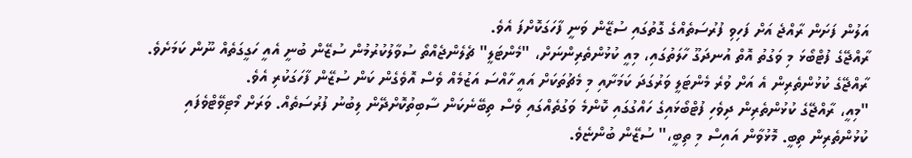އަލުން ފަށަން ރާއްޖެ އަށް ފަހިވި ފުރުސަތެއްގެ ގޮތުގައި ސުޒޭން ވަނީ ފާހަގަކޮށްފަ އެވެ.
ރާއްޖޭގެ ފުޓްބޯޅަ މި ވަގުތު އޮތް އުނދަގޫ ހާލަތުގައި، މިއީ ކުޅުންތެރިންނަށް، "މެންޓަލީ" ޗެލެންޖެއްތޯ ސުވާލުކުރުމުން ސުޒޭން ބުނީ އެއީ ހަގީގަތެއް ނޫން ކަމަށެވެ. ރާއްޖޭގެ ކުޅުންތެރިން އެ އަށް ވުރެ މެންޓަލީ ވަރުގަދަ ކަމަށާއި މި މެޗުތަކަށް އައީ ހާއްސަ އަޒުމެއް ވެސް އޮވެގެން ކަން ސުޒޭން ފާހަގަކުރި އެވެ.
"މިއީ، ރާއްޖޭގެ ކުޅުންތެރިން ދިވެހި ފުޓްބޯޅައިގެ ހައްގުގައި ކޮންމެ ވަގުތެއްގައި ވެސް ތިބޭނެކަން ސާބިތުކޮށްދޭން ލިބުނު ފުރުސަތެއް. ވަރަށް މޯޓިވޭޓްވެފައި ކުޅުންތެރިން ތިބީ. މޮޅުވާން އައިސް މި ތިބީ،" ސުޒޭން ބުންޏެވެ.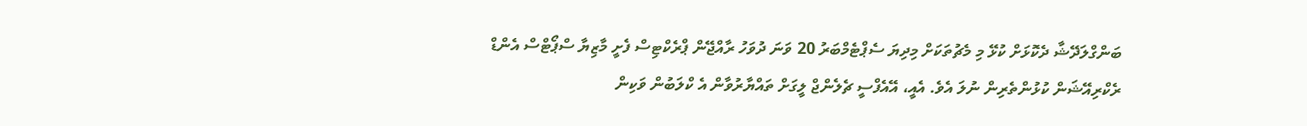ބަންގްލަދޭޝާ ދެކޮޅަށް ކުޅޭ މި މެޗުތަކަށް މިދިޔަ ސެޕްޓެމްބަރު 20 ވަނަ ދުވަހު ރާއްޖޭން ޕްރެކްޓިސް ފެށީ މާޒިޔާ ސްޕޯޓްސް އެންޑް ރެކްރިއޭޝަން ކުޅުންތެރިން ނުލަ އެވެ. އެއީ، އޭއެފްސީ ޗެލެންޖް ލީގަށް ތައްޔާރުވާން އެ ކްލަބުން ވަކިން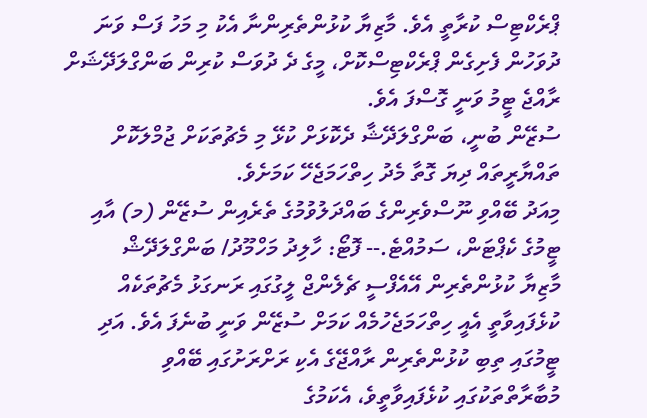ޕްރެކްޓިސް ކުރާތީ އެވެ. މާޒިޔާ ކުޅުންތެރިންނާ އެކު މި މަހު ފަސް ވަނަ ދުވަހުން ފެށިގެން ޕްރެކްޓިސްކޮށް، މީގެ ދެ ދުވަސް ކުރިން ބަންގްލަދޭޝަށް ރާއްޖެ ޓީމު ވަނީ ގޮސްފަ އެވެ.
ސުޒޭން ބުނީ، ބަންގްލަދޭޝާ ދެކޮޅަށް ކުޅޭ މި މެޗުތަކަށް ޖުމްލަކޮށް ތައްޔާރީތައް ދިޔަ ގޮތާ މެދު ހިތްހަމަޖެހޭ ކަމަށެވެ.
މިއަދު ބޭއްވި ނޫސްވެރިންގެ ބައްދަލުވުމުގެ ތެރެއިން ސުޒޭން (މ) އާއި ޓީމުގެ ކެޕްޓަން، ސަމުއްޓެ.-- ފޮޓޯ: ހާލިދު މަހްމޫދު/ ބަންގްލަދޭޝް
މާޒިޔާ ކުޅުންތެރިން އޭއެފްސީ ޗެލެންޖް ލީގުގައި ރަނގަޅު މެޗުތަކެއް ކުޅެފައިވާތީ އެއީ ހިތްހަމަޖެހުމެއް ކަމަށް ސުޒޭން ވަނީ ބުނެފަ އެވެ. އަދި ޓީމުގައި ތިބި ކުޅުންތެރިން ރާއްޖޭގެ އެކި ރަށްރަށުގައި ބޭއްވި މުބާރާތްތަކުގައި ކުޅެފައިވާތީވެ، އެކަމުގެ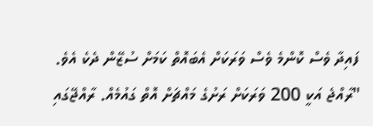ފައިދާ ވެސް ކޮންމެ ވެސް ވަރަކަށް އެބައޮތް ކަމަށް ސުޒޭން ދެކެ އެވެ.
"ރާއްޖެ އަކީ 200 ވަރަކަށް ރަށުގެ މައްޗަށް އޮތް ގައުމެއް. ރާއްޖޭގައި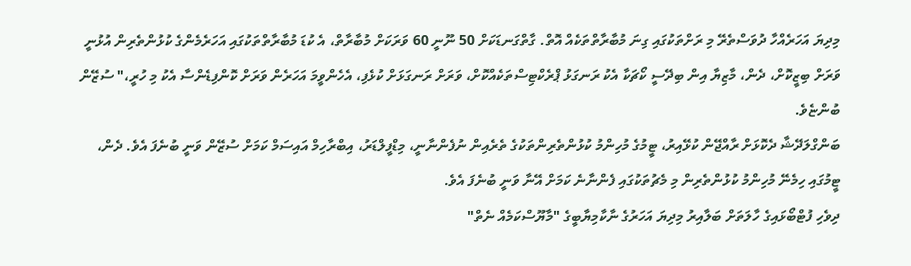މިދިޔަ އަހަރެއްހާ ދުވަސްތެރޭ މި ރަށްތަކުގައި ގިނަ މުބާރާތްތަކެއް އޮތް. ގާތްގަނޑަކަށް 50 ނޫނީ 60 ވަރަކަށް މުބާރާތް، އެ ކުޑަ މުބާރާތްތަކުގައި އަހަރެމެންގެ ކުޅުންތެރިން އުޅުނީ ވަރަށް ބިޒީކޮށް، ދެން، މާޒިޔާ އިން ބިދޭސީ ކޯޗަކާ އެކު ރަނގަޅު ޕްރެކްޓިސްތަކެއްކޮށް، ވަރަށް ރަނގަޅަށް ކުޅެފި، އެހެންވީމަ އަހަރެން ވަރަށް ކޮންފިޑެންސާ އެކު މި ހުރީ،" ސުޒޭން ބުންޏެވެ.
ބަންގްލަދޭޝާ ދެކޮޅަށް ރާއްޖޭން ކުޅޭއިރު، ޓީމުގެ މުހިންމު ކުޅުންތެރިންތަކުގެ ތެރެއިން ނުފެންނާނީ، މިޑްފީލްޑަރު، އިބްރާހިމް އައިސަމް ކަމަށް ސުޒޭން ވަނީ ބުނެފަ އެވެ. ދެން، ޓީމުގައި ހިމެނޭ މުހިންމު ކުޅުންތެރިން މި މެޗުތަކުގައި ފެންނާނެ ކަމަށް އޭނާ ވަނީ ބުނެފަ އެވެ.
ދިވެހި ފުޓްބޯޅައިގެ ހާލަތަށް ބަލާއިރު މިދިޔަ އަހަރުގެ ނާކާމިޔާބީގެ "މާޔޫސްކަމެއް ނެތް"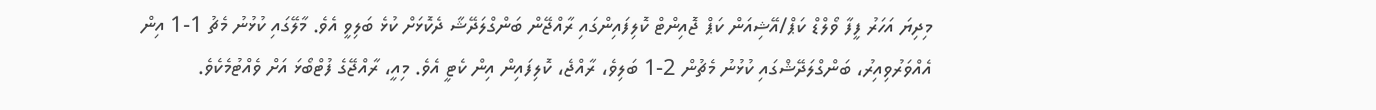މިދިޔަ އަހަރު ފީފާ ވޯލްޑް ކަޕް/އޭޝިއަން ކަޕް ޖޮއިންޓް ކޮލިފައިންގައި ރާއްޖޭން ބަންގްލަދޭޝާ ދެކޮޅަށް ކުޅެ ބަލިވީ އެވެ. މާލޭގައި ކުޅުނު މެޗު 1-1 އިން އެއްވަރުވިއިރު، ބަންގްލަދޭޝްގައި ކުޅުނު މެޗުން 2-1 ބަލިވެ، ރާއްޖެ، ކޮލިފައިން އިން ކެޓީ އެވެ. މިއީ، ރާއްޖޭގެ ފުޓްބޯޅަ އަށް ވެއްޓުމެކެވެ.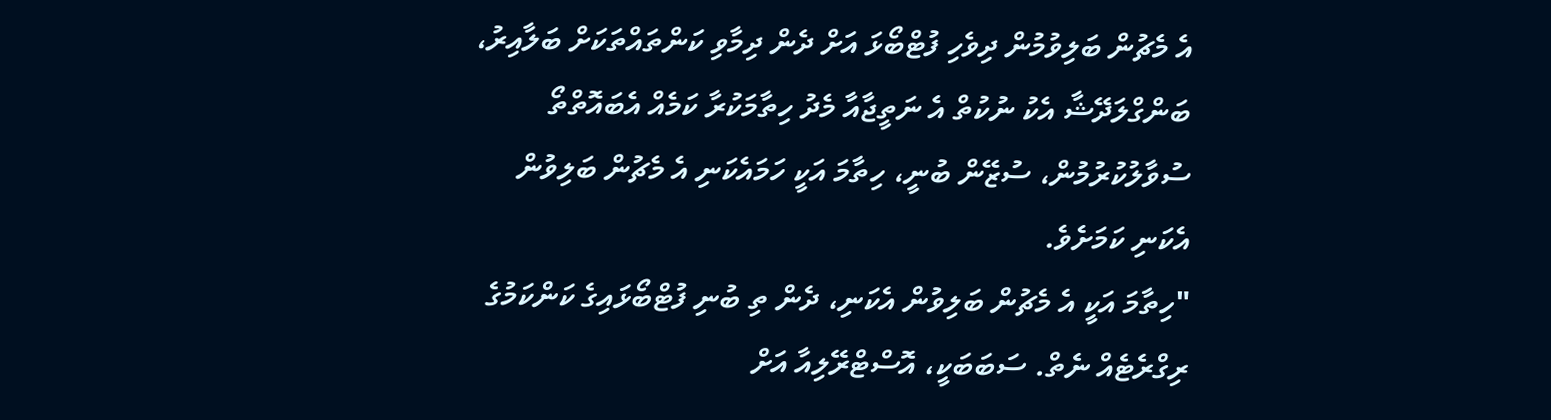އެ މެޗުން ބަލިވުމުން ދިވެހި ފުޓްބޯޅަ އަށް ދެން ދިމާވި ކަންތައްތަކަށް ބަލާއިރު، ބަންގްލަދޭޝާ އެކު ނުކުތް އެ ނަތީޖާއާ މެދު ހިތާމަކުރާ ކަމެއް އެބައޮތްތޯ ސުވާލުކުރުމުން، ސުޒޭން ބުނީ، ހިތާމަ އަކީ ހަމައެކަނި އެ މެޗުން ބަލިވުން އެކަނި ކަމަށެވެ.
"ހިތާމަ އަކީ އެ މެޗުން ބަލިވުން އެކަނި، ދެން ތި ބުނި ފުޓްބޯޅައިގެ ކަންކަމުގެ ރިގްރެޓެއް ނެތް. ސަބަބަކީ، އޮސްޓްރޭލިއާ އަށް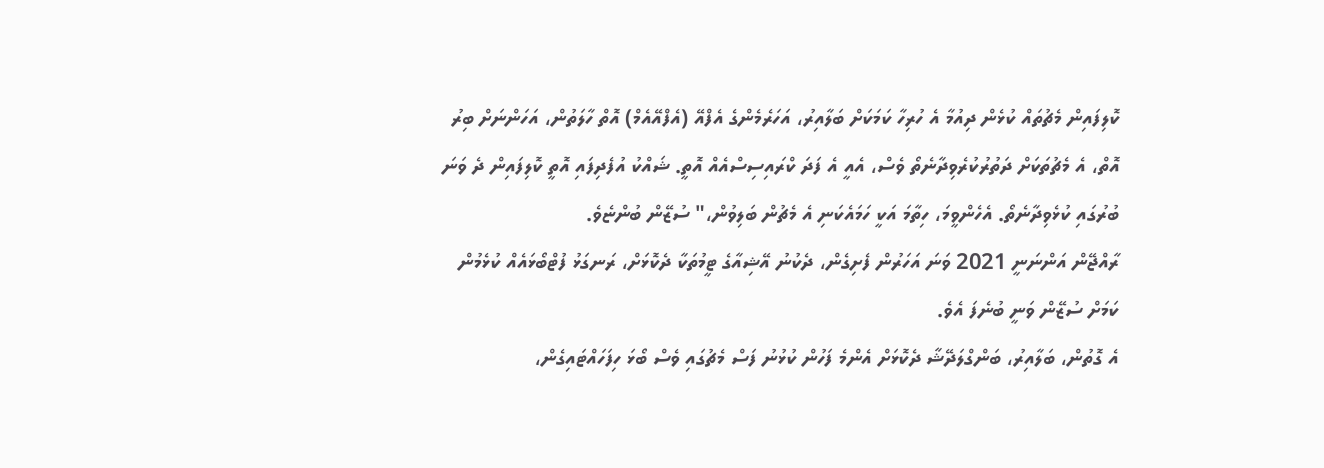ކޮލިފައިން މެޗުތައް ކުޅެން ދިއުމާ އެ ހުރިހާ ކަމަކަށް ބަލާއިރު، އަހަރެމެންގެ އެފްއޭ (އެފްއޭއެމް) އޮތް ހާލަތުން، އަހަންނަށް ބިރު އޮތް، އެ މެޗުތަކަށް ދަތުރުކުރެވިދާނެތޯ ވެސް، އެއީ އެ ފަދަ ކްރައިސިސްއެއް އޮތީ. ޝައްކު އުފެދިފައި އޮތީ ކޮލިފައިން ދެ ވަނަ ބުރުގައި ކުޅެވިދާނެތޯ. އެހެންވީމަ، ހިތާމަ އަކީ ހަމައެކަނި އެ މެޗުން ބަލިވުން،" ސުޒޭން ބުންޏެވެ.
ރާއްޖޭން އަންނަނީ 2021 ވަނަ އަހަރުން ފެށިގެން، ދެކުނު އޭޝިއާގެ ޓީމުތަކާ ދެކޮޅަށް، ރަނގަޅު ފުޓްބޯޅައެއް ކުޅެމުން ކަމަށް ސުޒޭން ވަނީ ބުނެފަ އެވެ.
އެ ގޮތުން، ބަލާއިރު، ބަންގްލަދޭޝާ ދެކޮޅަށް އެންމެ ފަހުން ކުޅުނު ފަސް މެޗުގައި ވެސް ބޯޅަ ހިފަހައްޓައިގެން،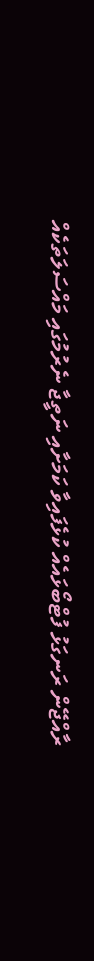ރާއްޖޭން ރަނގަޅު ފުޓްބޯޅައެއް ކުޅެފައިވާ ކަމަށާއި ނަތީޖާ ނެރުމުގައި މައްސަލަތަކެއް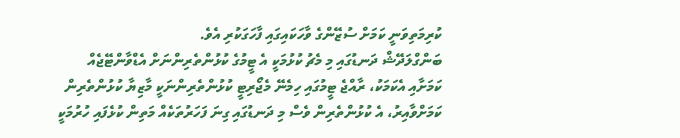ކުރިމަތިވަނީ ކަމަށް ސުޒޭންގެ ވާހަކައިގައި ފާހަގަކުރި އެވެ.
ބަންގްލަދޭޝް ދަނޑުގައި މި މެޗު ކުޅުމަކީ އެ ޓީމުގެ ކުޅުންތެރިންނަށް އެޑްވާންޓޭޖެއް ކަމަށާއި އެކަމަކު، ރާއްޖެ ޓީމުގައި ހިމެނޭ މެޖޯރިޓީ ކުޅުންތެރިންނަކީ މާޒިޔާ ކުޅުންތެރިން ކަމަށްވާއިރު، އެ ކުޅުންތެރިން ވެސް މި ދަނޑުގައި ގިނަ ފަހަރުތަކެއް މަތިން ކުޅެފައި ހުރުމަކީ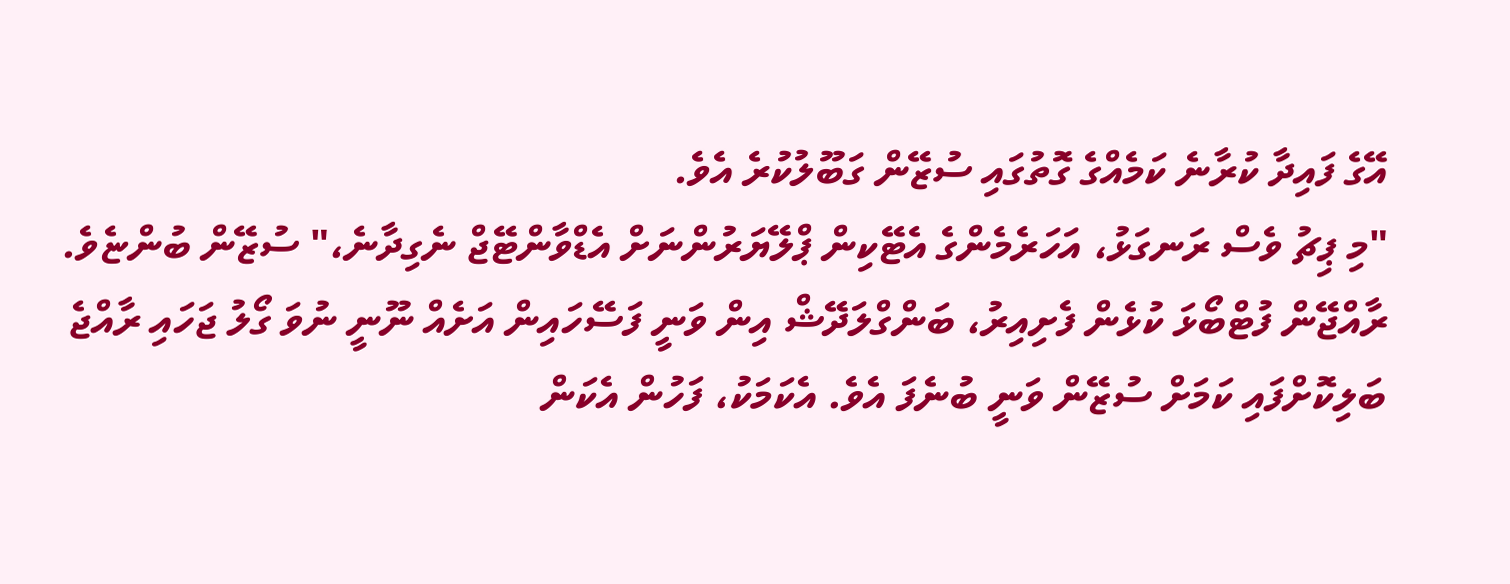އޭގެ ފައިދާ ކުރާނެ ކަމެއްގެ ގޮތުގައި ސުޒޭން ގަބޫލުކުރެ އެވެ.
"މި ޕިޗު ވެސް ރަނގަޅު، އަހަރެމެންގެ އެޓޭކިން ޕްލޭޔަރުންނަށް އެޑްވާންޓޭޖް ނެގިދާނެ،" ސުޒޭން ބުންޏެވެ.
ރާއްޖޭން ފުޓްބޯޅަ ކުޅެން ފެށިއިރު، ބަންގްލަދޭޝް އިން ވަނީ ފަސޭހައިން އަށެއް ނޫނީ ނުވަ ގޯލު ޖަހައި ރާއްޖެ ބަލިކޮށްފައި ކަމަށް ސުޒޭން ވަނީ ބުނެފަ އެވެ. އެކަމަކު، ފަހުން އެކަން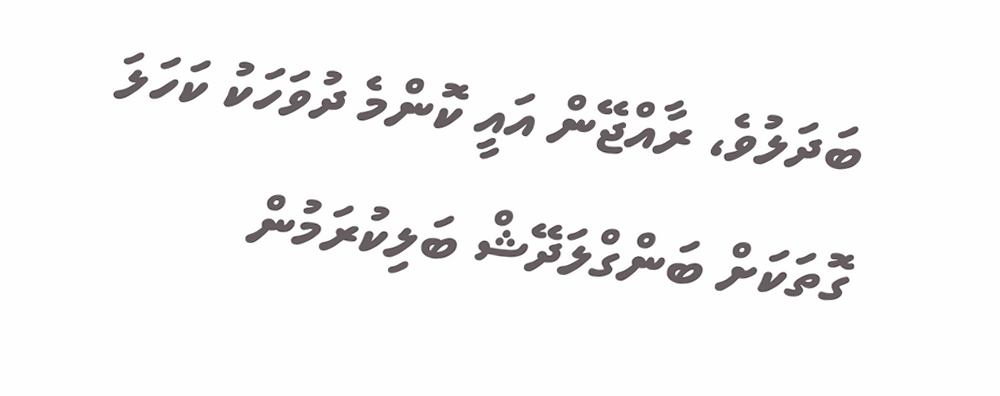ބަދަލުވެ، ރާއްޖޭން އައީ ކޮންމެ ދުވަހަކު ކަހަލަ ގޮތަކަށް ބަންގްލަދޭޝް ބަލިކުރަމުން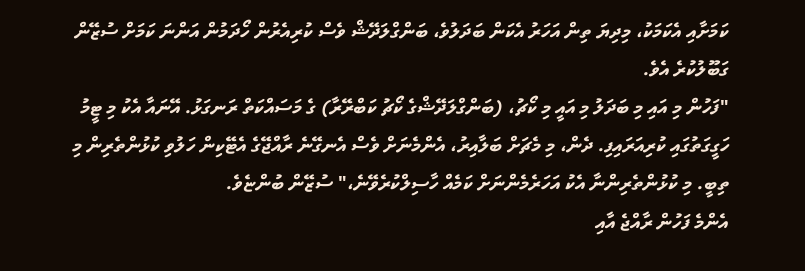ކަމަށާއި އެކަމަކު، މިދިޔަ ތިން އަހަރު އެކަން ބަދަލުވެ، ބަންގްލަދޭޝް ވެސް ކުރިއެރުން ހޯދަމުން އަންނަ ކަމަށް ސުޒޭން ގަބޫލުކުރެ އެވެ.
"ފަހުން މި އައި މި ބަދަލު މި އައީ މި ކޯޗު، (ބަންގްލަދޭޝްގެ ކޯޗު ކަބްރޭރާ) ގެ މަސައްކަތް ރަނގަޅު. އޭނައާ އެކު މި ޓީމު ހަގީގަތުގައި ކުރިއަރައިފި. ދެން، މި މެޗަށް ބަލާއިރު، އެންމެނަށް ވެސް އެނގޭނެ ރާއްޖޭގެ އެޓޭކިން ހަލުވި ކުޅުންތެރިން މި ތިބީ. މި ކުޅުންތެރިންނާ އެކު އަހަރެމެންނަށް ކަމެއް ހާސިލްކުރެވޭނެ،" ސުޒޭން ބުންޏެވެ.
އެންމެ ފަހުން ރާއްޖެ އާއި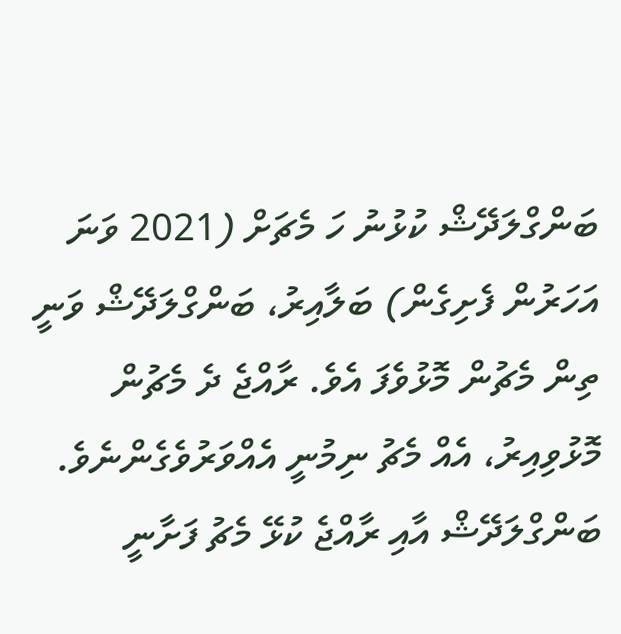ބަންގްލަދޭޝް ކުޅުނު ހަ މެޗަށް (2021 ވަނަ އަހަރުން ފެށިގެން) ބަލާއިރު، ބަންގްލަދޭޝް ވަނީ ތިން މެޗުން މޮޅުވެފަ އެވެ. ރާއްޖެ ދެ މެޗުން މޮޅުވިއިރު، އެއް މެޗު ނިމުނީ އެއްވަރުވެގެންނެވެ. ބަންގްލަދޭޝް އާއި ރާއްޖެ ކުޅޭ މެޗު ފަށާނީ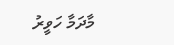މާދަމާ ހަވީރު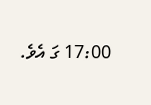17:00 ގަ އެވެ.